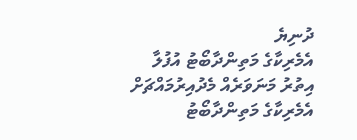ދުނިޔެ
އެމެރިކާގެ މަތިންދާބޯޓު އުފުލާ އިތުރު މަނަވަރެއް މެދުއިރުމައްޗަށް
އެމެރިކާގެ މަތިންދާބޯޓު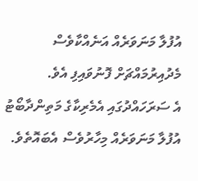އުފުލާ މަނަވަރެއް އަނެއްކާވެސް މެދުއިރުމައްޗަށް ފޮނުވައިފި އެވެ.
އެ ސަރަހައްދުގައި އެމެރިކާގެ މަތިންދާބޯޓު އުފުލާ މަނަވަރެއް މިހާރުވެސް އެބައޮތެވެ.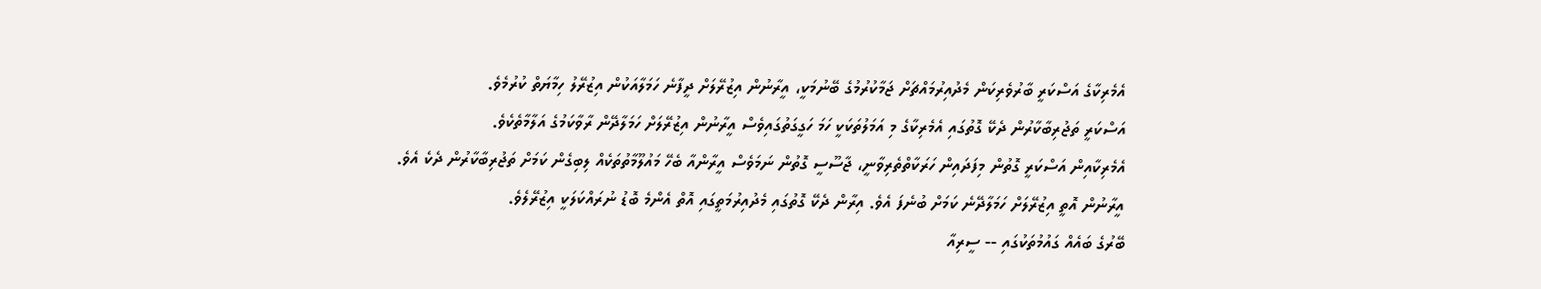އެމެރިކާގެ އަސްކަރީ ބާރުވެރިކަން މެދުއިރުމައްޗަށް ޖަމާކުރުމުގެ ބޭނުމަކީ، އީރާނުން އިޒުރޭލަށް ދީފާނެ ހަމަލާއަކުން އިޒުރޭލު ހިމާޔަތް ކުރުމެވެ.
އަސްކަރީ ތަޖުރިބާކާރުން ދެކޭ ގޮތުގައި އެމެރިކާގެ މި އަމަލުތަކަކީ ހަމަ ހަގީގަތުގައިވެސް އީރާނުން އިޒުރޭލަށް ހަމަލާދޭން ރާވާކަމުގެ އަލާމާތެކެވެ.
އެމެރިކާއިން އަސްކަރީ ގޮތުން މިފަދައިން ހަރަކާތްތެރިވާނީ، ޖާސޫސީ ގޮތުން ނަމަވެސް އީރާންއާ ބެހޭ މައުލޫމާތުތަކެއް ލިބިގެން ކަމަށް ތަޖުރިބާކާރުން ދެކެ އެވެ.
އީރާނުން އޮތީ އިޒުރޭލަށް ހަމަލާދޭނެ ކަމަށް ބުނެފަ އެވެ. އިރާން ދެކޭ ގޮތުގައި މެދުއިރުމަތީގައި އޮތް އެންމެ ބޮޑު ނުރައްކަލަކީ އިޒުރޭލެވެ.
ބޭރުގެ ބައެއް ގައުމުތަކުގައި -- ސީރިއާ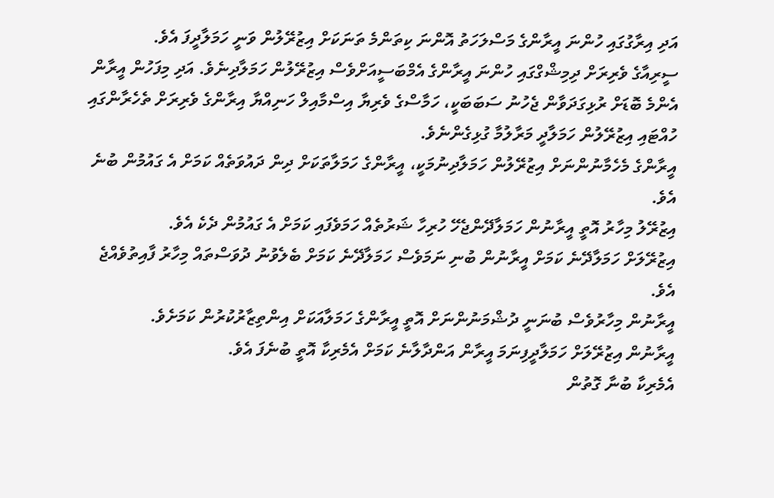އަދި އިރާގުގައި ހުންނަ އީރާންގެ މަސްލަހަތު އޮންނަ ކިތަންމެ ތަނަކަށް އިޒުރޭލުން ވަނީ ހަމަލާދީފަ އެވެ.
ސީރިއާގެ ވެރިރަށް ދިމިޝްގްގައި ހުންނަ އީރާންގެ އެމްބަސީއަށްވެސް އިޒުރޭލުން ހަމަލާދިނެވެ. އަދި މިފަހުން އީރާން އެންމެ ބޮޑަށް ރުޅިގަދަވާން ޖެހުނު ސަބަބަކީ، ހަމާސްގެ ވެރިޔާ އިސްމާއިލް ހަނިއްޔާ އިރާންގެ ވެރިރަށް ތެހެރާންގައި ހުއްޓައި އިޒުރޭލުން ހަމަލާދީ މަރާލުމާ ގުޅިގެންނެވެ.
އީރާންގެ މެހެމާނުންނަށް އިޒުރޭލުން ހަމަލާދިނުމަކީ، އީރާންގެ ހަމަލާތަކަށް ދިން ދައުވަތެއް ކަމަށް އެ ގައުމުން ބުނެ އެވެ.
އިޒުރޭލު މިހާރު އޮތީ އީރާނުން ހަމަލާދޭންޖެހޭ ހުރިހާ ޝަރުތެއް ހަމަވެފައި ކަމަށް އެ ގައުމުން ދެކެ އެވެ.
އިޒުރޭލަށް ހަމަލާދޭނެ ކަމަށް އީރާނުން ބުނި ނަމަވެސް ހަމަލާދޭނެ ކަމަށް ބެލެވުނު ދުވަސްތައް މިހާރު ފާއިތުވެއްޖެ އެވެ.
އީރާނުން މިހާރުވެސް ބުނަނީ ދުޝްމަނުންނަށް އޮތީ އީރާންގެ ހަމަލާއަކަށް އިންތިޒާރުކުރުން ކަމަށެވެ.
އީރާނުން އިޒުރޭލަށް ހަމަލާދީފިނަމަ އީރާން އަންދާލާނެ ކަމަށް އެމެރިކާ އޮތީ ބުނެފަ އެވެ.
އެމެރިކާ ބުނާ ގޮތުން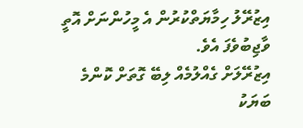އިޒުރޭލު ހިމާޔަތްކުރުން އެ މީހުންނަށް އޮތީ ވާޖިބުވެފަ އެވެ.
އިޒުރޭލަށް ގެއްލުމެއް ލިބޭ ގޮތަށް ކޮންމެ ބަޔަކު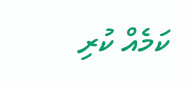ކަމެއް ކުރި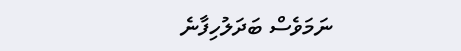ނަމަވެސް ބަދަލުހިފާނެ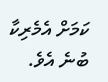ކަމަށް އެމެރިކާ ބުނެ އެވެ.